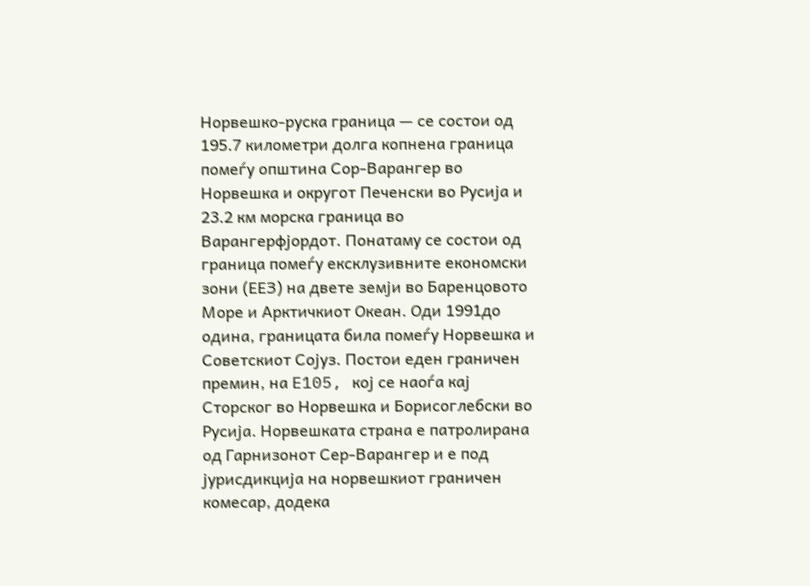Норвешко-руска граница — се состои од 195.7 километри долга копнена граница помеѓу општина Сор-Варангер во Норвешка и округот Печенски во Русија и 23.2 км морска граница во Варангерфјордот. Понатаму се состои од граница помеѓу ексклузивните економски зони (ЕЕЗ) на двете земји во Баренцовото Море и Арктичкиот Океан. Оди 1991до одина, границата била помеѓу Норвешка и Советскиот Сојуз. Постои еден граничен премин, на E105, кој се наоѓа кај Сторског во Норвешка и Борисоглебски во Русија. Норвешката страна е патролирана од Гарнизонот Сер-Варангер и е под јурисдикција на норвешкиот граничен комесар, додека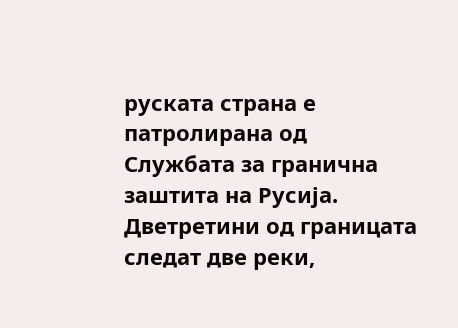руската страна е патролирана од Службата за гранична заштита на Русија. Дветретини од границата следат две реки,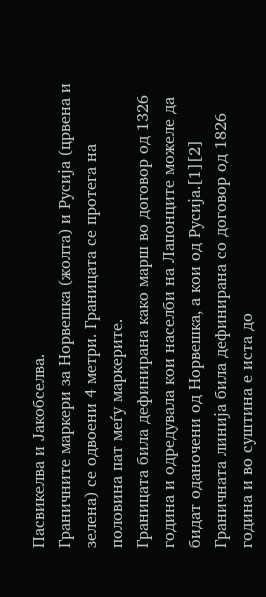Пасвикелва и Јакобселва.
Граничните маркери за Норвешка (жолта) и Русија (црвена и зелена) се одвоени 4 метри. Границата се протега на половина пат меѓу маркерите.
Границата била дефинирана како марш во договор од 1326 година и одредувала кои населби на Лапонците можеле да бидат оданочени од Норвешка, а кои од Русија.[1][2] Граничната линија била дефинирана со договор од 1826 година и во суштина е иста до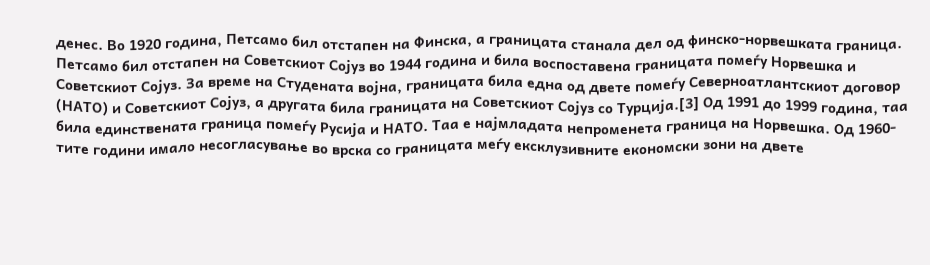денес. Во 1920 година, Петсамо бил отстапен на Финска, а границата станала дел од финско-норвешката граница. Петсамо бил отстапен на Советскиот Сојуз во 1944 година и била воспоставена границата помеѓу Норвешка и Советскиот Сојуз. За време на Студената војна, границата била една од двете помеѓу Северноатлантскиот договор (НАТО) и Советскиот Сојуз, а другата била границата на Советскиот Сојуз со Турција.[3] Од 1991 до 1999 година, таа била единствената граница помеѓу Русија и НАТО. Таа е најмладата непроменета граница на Норвешка. Од 1960-тите години имало несогласување во врска со границата меѓу ексклузивните економски зони на двете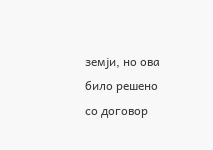земји, но ова било решено со договор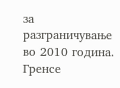за разграничување во 2010 година.
Гренсе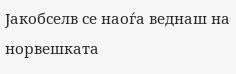Јакобселв се наоѓа веднаш на норвешката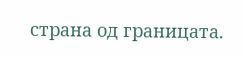страна од границата.